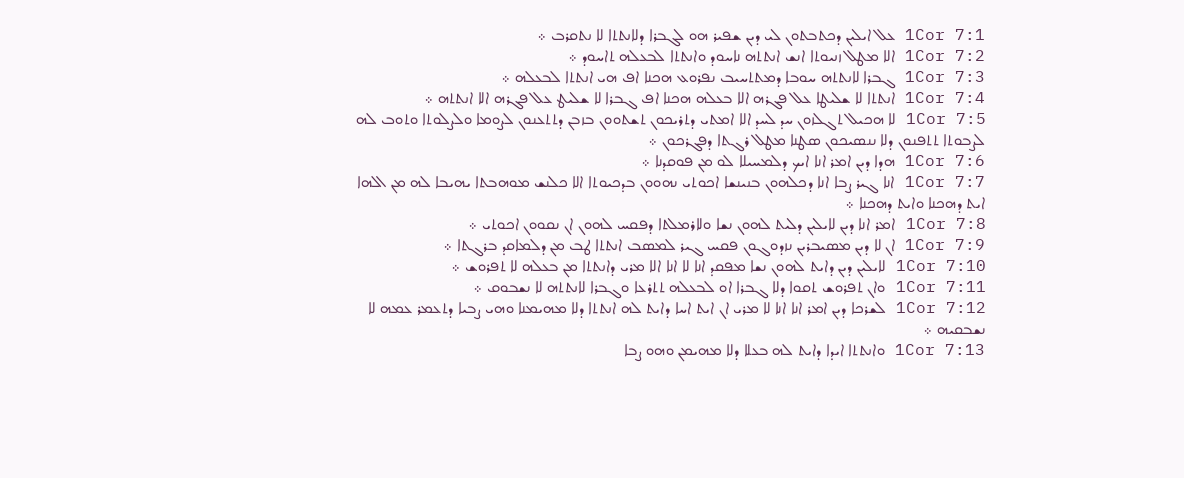1Cor 7:1 ܥܠ ܐܝܠܝܢ ܕܟܬܒܬܘܢ ܠܝ ܕܝܢ ܫܦܝܪ ܗܘ ܠܓܒܪܐ ܕܠܐܢܬܬܐ ܠܐ ܢܬܩܪܒ ܀
1Cor 7:2 ܐܠܐ ܡܛܠ ܙܢܝܘܬܐ ܐܢܫ ܐܢܬܬܗ ܢܐܚܘܕ ܘܐܢܬܬܐ ܠܒܥܠܗ ܬܐܚܘܕ ܀
1Cor 7:3 ܓܒܪܐ ܠܐܢܬܬܗ ܚܘܒܐ ܕܡܬܬܚܝܒ ܢܦܪܘܥ ܗܟܢܐ ܐܦ ܗܝ ܐܢܬܬܐ ܠܒܥܠܗ ܀
1Cor 7:4 ܐܢܬܬܐ ܠܐ ܫܠܝܛܐ ܥܠ ܦܓܪܗ ܐܠܐ ܒܥܠܗ ܗܟܢܐ ܐܦ ܓܒܪܐ ܠܐ ܫܠܝܛ ܥܠ ܦܓܪܗ ܐܠܐ ܐܢܬܬܗ ܀
1Cor 7:5 ܠܐ ܗܟܝܠ ܬܓܠܙܘܢ ܚܕ ܠܚܕ ܐܠܐ ܐܡܬܝ ܕܬܪܝܟܘܢ ܬܫܬܘܘܢ ܒܙܒܢ ܕܬܬܥܢܘܢ ܠܨܘܡܐ ܘܠܨܠܘܬܐ ܘܬܘܒ ܠܗ ܠܨܒܘܬܐ ܬܬܦܢܘܢ ܕܠܐ ܢܢܤܝܟܘܢ ܤܛܢܐ ܡܛܠ ܪܓܬܐ ܕܦܓܪܟܘܢ ܀
1Cor 7:6 ܗܕܐ ܕܝܢ ܐܡܪ ܐܢܐ ܐܝܟ ܕܠܡܚܝܠܐ ܠܘ ܡܢ ܦܘܩܕܢܐ ܀
1Cor 7:7 ܐܢܐ ܓܝܪ ܨܒܐ ܐܢܐ ܕܟܠܗܘܢ ܒܢܝܢܫܐ ܐܟܘܬܝ ܢܗܘܘܢ ܒܕܟܝܘܬܐ ܐܠܐ ܟܠܢܫ ܡܘܗܒܬܐ ܝܗܝܒܐ ܠܗ ܡܢ ܐܠܗܐ ܐܝܬ ܕܗܟܢܐ ܘܐܝܬ ܕܗܟܢܐ ܀
1Cor 7:8 ܐܡܪ ܐܢܐ ܕܝܢ ܠܐܝܠܝܢ ܕܠܝܬ ܠܗܘܢ ܢܫܐ ܘܠܐܪܡܠܬܐ ܕܦܩܚ ܠܗܘܢ ܐܢ ܢܩܘܘܢ ܐܟܘܬܝ ܀
1Cor 7:9 ܐܢ ܠܐ ܕܝܢ ܡܤܝܒܪܝܢ ܢܙܕܘܓܘܢ ܦܩܚ ܓܝܪ ܠܡܤܒ ܐܢܬܬܐ ܛܒ ܡܢ ܕܠܡܐܩܕ ܒܪܓܬܐ ܀
1Cor 7:10 ܠܐܝܠܝܢ ܕܝܢ ܕܐܝܬ ܠܗܘܢ ܢܫܐ ܡܦܩܕ ܐܢܐ ܠܐ ܐܢܐ ܐܠܐ ܡܪܝ ܕܐܢܬܬܐ ܡܢ ܒܥܠܗ ܠܐ ܬܦܪܘܫ ܀
1Cor 7:11 ܘܐܢ ܬܦܪܘܫ ܬܩܘܐ ܕܠܐ ܓܒܪܐ ܐܘ ܠܒܥܠܗ ܬܬܪܥܐ ܘܓܒܪܐ ܠܐܢܬܬܗ ܠܐ ܢܫܒܘܩ ܀
1Cor 7:12 ܠܫܪܟܐ ܕܝܢ ܐܡܪ ܐܢܐ ܐܢܐ ܠܐ ܡܪܝ ܐܢ ܐܝܬ ܐܚܐ ܕܐܝܬ ܠܗ ܐܢܬܬܐ ܕܠܐ ܡܗܝܡܢܐ ܘܗܝ ܨܒܝܐ ܕܬܥܡܪ ܥܡܗ ܠܐ ܢܫܒܩܝܗ ܀
1Cor 7:13 ܘܐܢܬܬܐ ܐܝܕܐ ܕܐܝܬ ܠܗ ܒܥܠܐ ܕܠܐ ܡܗܝܡܢ ܘܗܘ ܨܒܐ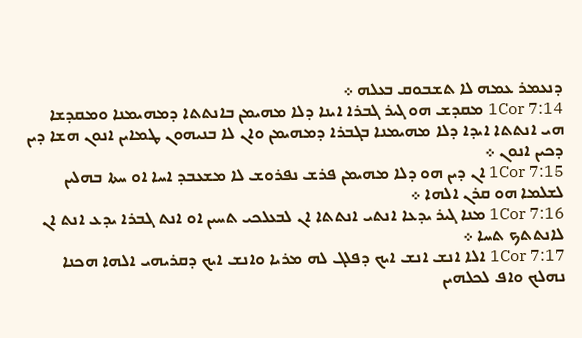ܕܢܥܡܪ ܥܡܗ ܠܐ ܬܫܒܘܩ ܒܥܠܗ ܀
1Cor 7:14 ܡܩܕܫ ܗܘ ܓܝܪ ܓܒܪܐ ܐܝܢܐ ܕܠܐ ܡܗܝܡܢ ܒܐܢܬܬܐ ܕܡܗܝܡܢܐ ܘܡܩܕܫܐ ܗܝ ܐܢܬܬܐ ܐܝܕܐ ܕܠܐ ܡܗܝܡܢܐ ܒܓܒܪܐ ܕܡܗܝܡܢ ܘܐܢ ܠܐ ܒܢܝܗܘܢ ܛܡܐܝܢ ܐܢܘܢ ܗܫܐ ܕܝܢ ܕܟܝܢ ܐܢܘܢ ܀
1Cor 7:15 ܐܢ ܕܝܢ ܗܘ ܕܠܐ ܡܗܝܡܢ ܦܪܫ ܢܦܪܘܫ ܠܐ ܡܫܥܒܕ ܐܚܐ ܐܘ ܚܬܐ ܒܗܠܝܢ ܠܫܠܡܐ ܗܘ ܩܪܢ ܐܠܗܐ ܀
1Cor 7:16 ܡܢܐ ܓܝܪ ܝܕܥܐ ܐܢܬܝ ܐܢܬܬܐ ܐܢ ܠܒܥܠܟܝ ܬܚܝܢ ܐܘ ܐܢܬ ܓܒܪܐ ܝܕܥ ܐܢܬ ܐܢ ܠܐܢܬܬܟ ܬܚܐ ܀
1Cor 7:17 ܐܠܐ ܐܢܫ ܐܢܫ ܐܝܟ ܕܦܠܓ ܠܗ ܡܪܝܐ ܘܐܢܫ ܐܝܟ ܕܩܪܝܗܝ ܐܠܗܐ ܗܟܢܐ ܢܗܠܟ ܘܐܦ ܠܟܠܗܝܢ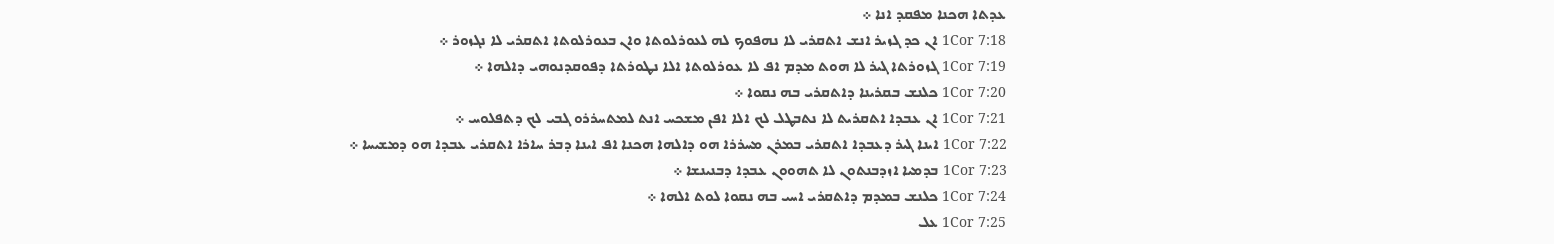ܥܕܬܐ ܗܟܢܐ ܡܦܩܕ ܐܢܐ ܀
1Cor 7:18 ܐܢ ܟܕ ܓܙܝܪ ܐܢܫ ܐܬܩܪܝ ܠܐ ܢܗܦܘܟ ܠܗ ܠܥܘܪܠܘܬܐ ܘܐܢ ܒܥܘܪܠܘܬܐ ܐܬܩܪܝ ܠܐ ܢܓܙܘܪ ܀
1Cor 7:19 ܓܙܘܪܬܐ ܓܝܪ ܠܐ ܗܘܬ ܡܕܡ ܐܦ ܠܐ ܥܘܪܠܘܬܐ ܐܠܐ ܢܛܘܪܬܐ ܕܦܘܩܕܢܘܗܝ ܕܐܠܗܐ ܀
1Cor 7:20 ܟܠܢܫ ܒܩܪܝܢܐ ܕܐܬܩܪܝ ܒܗ ܢܩܘܐ ܀
1Cor 7:21 ܐܢ ܥܒܕܐ ܐܬܩܪܝܬ ܠܐ ܢܬܒܛܠ ܠܟ ܐܠܐ ܐܦܢ ܡܫܟܚ ܐܢܬ ܠܡܬܚܪܪܘ ܓܒܝ ܠܟ ܕܬܦܠܘܚ ܀
1Cor 7:22 ܐܝܢܐ ܓܝܪ ܕܥܒܕܐ ܐܬܩܪܝ ܒܡܪܢ ܡܚܪܪܐ ܗܘ ܕܐܠܗܐ ܗܟܢܐ ܐܦ ܐܝܢܐ ܕܒܪ ܚܐܪܐ ܐܬܩܪܝ ܥܒܕܐ ܗܘ ܕܡܫܝܚܐ ܀
1Cor 7:23 ܒܕܡܝܐ ܐܙܕܒܢܬܘܢ ܠܐ ܬܗܘܘܢ ܥܒܕܐ ܕܒܢܝܢܫܐ ܀
1Cor 7:24 ܟܠܢܫ ܒܡܕܡ ܕܐܬܩܪܝ ܐܚܝ ܒܗ ܢܩܘܐ ܠܘܬ ܐܠܗܐ ܀
1Cor 7:25 ܥܠ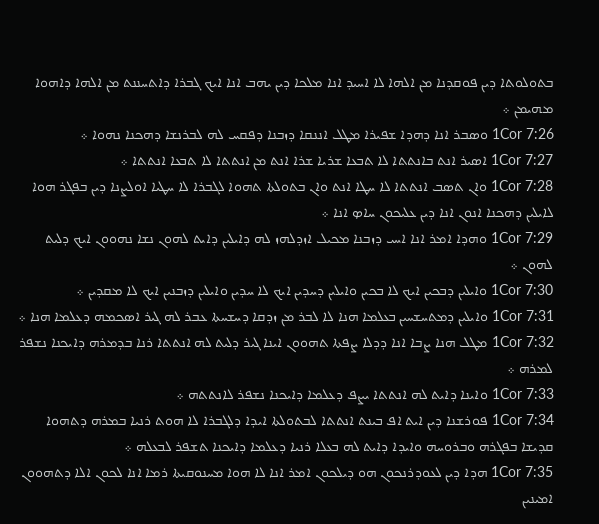ܒܬܘܠܘܬܐ ܕܝܢ ܦܘܩܕܢܐ ܡܢ ܐܠܗܐ ܠܐ ܐܚܝܕ ܐܢܐ ܡܠܟܐ ܕܝܢ ܝܗܒ ܐܢܐ ܐܝܟ ܓܒܪܐ ܕܐܬܚܢܢܬ ܡܢ ܐܠܗܐ ܕܐܗܘܐ ܡܗܝܡܢ ܀
1Cor 7:26 ܘܤܒܪ ܐܢܐ ܕܗܕܐ ܫܦܝܪܐ ܡܛܠ ܐܢܢܩܐ ܕܙܒܢܐ ܕܦܩܚ ܠܗ ܠܒܪܢܫܐ ܕܗܟܢܐ ܢܗܘܐ ܀
1Cor 7:27 ܐܤܝܪ ܐܢܬ ܒܐܢܬܬܐ ܠܐ ܬܒܥܐ ܫܪܝܐ ܫܪܐ ܐܢܬ ܡܢ ܐܢܬܬܐ ܠܐ ܬܒܥܐ ܐܢܬܬܐ ܀
1Cor 7:28 ܘܐܢ ܬܤܒ ܐܢܬܬܐ ܠܐ ܚܛܐ ܐܢܬ ܘܐܢ ܒܬܘܠܬܐ ܬܗܘܐ ܠܓܒܪܐ ܠܐ ܚܛܝܐ ܐܘܠܨܢܐ ܕܝܢ ܒܦܓܪ ܗܘܐ ܠܐܝܠܝܢ ܕܗܟܢܐ ܐܢܘܢ ܐܢܐ ܕܝܢ ܥܠܝܟܘܢ ܚܐܤ ܐܢܐ ܀
1Cor 7:29 ܘܗܕܐ ܐܡܪ ܐܢܐ ܐܚܝ ܕܙܒܢܐ ܡܟܝܠ ܐܙܕܠܗܙ ܠܗ ܕܐܝܠܝܢ ܕܐܝܬ ܠܗܘܢ ܢܫܐ ܢܗܘܘܢ ܐܝܟ ܕܠܝܬ ܠܗܘܢ ܀
1Cor 7:30 ܘܐܝܠܝܢ ܕܒܟܝܢ ܐܝܟ ܠܐ ܒܟܝܢ ܘܐܝܠܝܢ ܕܚܕܝܢ ܐܝܟ ܠܐ ܚܕܝܢ ܘܐܝܠܝܢ ܕܙܒܢܝܢ ܐܝܟ ܠܐ ܡܩܕܝܢ ܀
1Cor 7:31 ܘܐܝܠܝܢ ܕܡܬܚܫܚܝܢ ܒܥܠܡܐ ܗܢܐ ܠܐ ܠܒܪ ܡܢ ܙܕܩܐ ܕܚܫܚܬܐ ܥܒܪ ܠܗ ܓܝܪ ܐܤܟܡܗ ܕܥܠܡܐ ܗܢܐ ܀
1Cor 7:32 ܡܛܠ ܗܢܐ ܨܒܐ ܐܢܐ ܕܕܠܐ ܨܦܬܐ ܬܗܘܘܢ ܐܝܢܐ ܓܝܪ ܕܠܝܬ ܠܗ ܐܢܬܬܐ ܪܢܐ ܒܕܡܪܗ ܕܐܝܟܢܐ ܢܫܦܪ ܠܡܪܗ ܀
1Cor 7:33 ܘܐܝܢܐ ܕܐܝܬ ܠܗ ܐܢܬܬܐ ܝܨܦ ܕܥܠܡܐ ܕܐܝܟܢܐ ܢܫܦܪ ܠܐܢܬܬܗ ܀
1Cor 7:34 ܦܘܪܫܢܐ ܕܝܢ ܐܝܬ ܐܦ ܒܝܢܬ ܐܢܬܬܐ ܠܒܬܘܠܬܐ ܐܝܕܐ ܕܠܓܒܪܐ ܠܐ ܗܘܬ ܪܢܝܐ ܒܡܪܗ ܕܬܗܘܐ ܩܕܝܫܐ ܒܦܓܪܗ ܘܒܪܘܚܗ ܘܐܝܕܐ ܕܐܝܬ ܠܗ ܒܥܠܐ ܪܢܝܐ ܕܥܠܡܐ ܕܐܝܟܢܐ ܬܫܦܪ ܠܒܥܠܗ ܀
1Cor 7:35 ܗܕܐ ܕܝܢ ܠܥܘܕܪܢܟܘܢ ܗܘ ܕܝܠܟܘܢ ܐܡܪ ܐܢܐ ܠܐ ܗܘܐ ܡܚܢܘܩܝܬܐ ܪܡܐ ܐܢܐ ܠܟܘܢ ܐܠܐ ܕܬܗܘܘܢ ܐܡܝܢܝܢ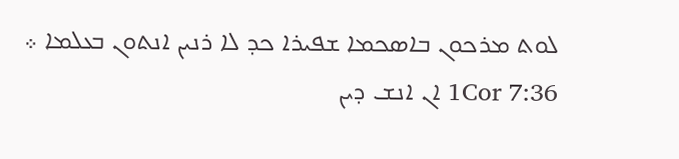ܠܘܬ ܡܪܟܘܢ ܒܐܤܟܡܐ ܫܦܝܪܐ ܟܕ ܠܐ ܪܢܝܢ ܐܢܬܘܢ ܒܥܠܡܐ ܀
1Cor 7:36 ܐܢ ܐܢܫ ܕܝܢ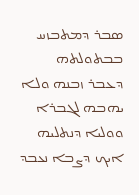ܤܒܪ ܕܡܬܒܙܚ ܒܒܬܘܠܬܗ ܕܥܒܪ ܙܒܢܗ ܘܠܐ ܝܗܒܗ ܠܓܒܪܐ ܘܘܠܝܐ ܕܢܬܠܝܗ ܐܝܟ ܕܨܒܐ ܢܥܒܕ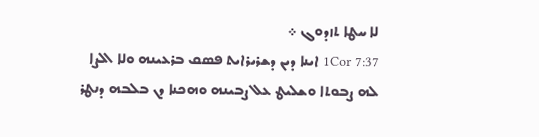ܠܐ ܚܛܐ ܬܙܕܘܓ ܀
1Cor 7:37 ܐܝܢܐ ܕܝܢ ܕܫܪܝܪܐܝܬ ܦܤܩ ܒܪܥܝܢܗ ܘܠܐ ܐܠܨܐ ܠܗ ܨܒܘܬܐ ܘܫܠܝܛ ܥܠ ܨܒܝܢܗ ܘܗܟܢܐ ܕܢ ܒܠܒܗ ܕܢܛܪ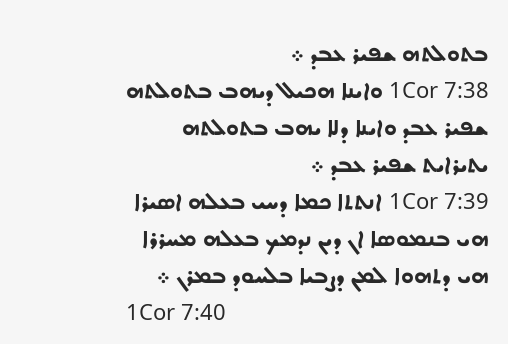ܒܬܘܠܬܗ ܫܦܝܪ ܥܒܕ ܀
1Cor 7:38 ܘܐܝܢܐ ܗܟܝܠ ܕܝܗܒ ܒܬܘܠܬܗ ܫܦܝܪ ܥܒܕ ܘܐܝܢܐ ܕܠܐ ܝܗܒ ܒܬܘܠܬܗ ܝܬܝܪܐܝܬ ܫܦܝܪ ܥܒܕ ܀
1Cor 7:39 ܐܢܬܬܐ ܟܡܐ ܕܚܝ ܒܥܠܗ ܐܤܝܪܐ ܗܝ ܒܢܡܘܤܐ ܐܢ ܕܝܢ ܢܕܡܟ ܒܥܠܗ ܡܚܪܪܐ ܗܝ ܕܬܗܘܐ ܠܡܢ ܕܨܒܝܐ ܒܠܚܘܕ ܒܡܪܢ ܀
1Cor 7:40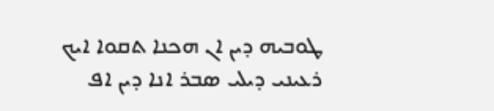ܛܘܒܝܗ ܕܝܢ ܐܢ ܗܟܢܐ ܬܩܘܐ ܐܝܟ ܪܥܝܢܝ ܕܝܠܝ ܤܒܪ ܐܢܐ ܕܝܢ ܐܦ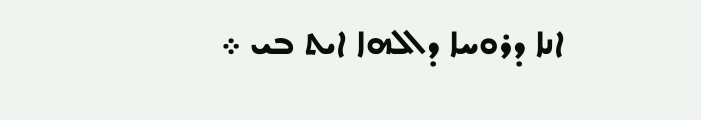ܐܢܐ ܕܪܘܚܐ ܕܐܠܗܐ ܐܝܬ ܒܝ ܀